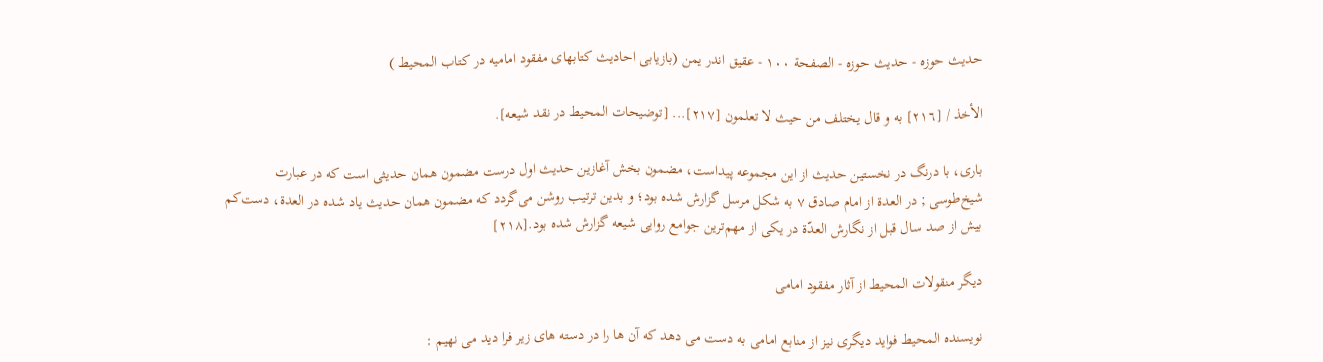حدیث حوزه - حدیث حوزه - الصفحة ١٠٠ - عقیق اندر یمن (بازیابی احادیث کتابهای مفقود امامیه در کتاب المحیط )

الأخذ / [٢١٦] به و قال یختلف من حیث لا تعلمون [٢١٧]... [توضیحات المحیط در نقد شیعه].

باری، با درنگ در نخستین حدیث از این مجموعه پیداست، مضمون بخش آغازین حدیث اول درست مضمون همان حدیثی است که در عبارت شیخ‌طوسی ; در العدة از امام صادق ٧ به شکل مرسل گزارش شده بود؛ و بدین ترتیب روشن می‌گردد که مضمون همان حدیث یاد شده در العدة، دست‌کم بیش از صد سال قبل از نگارش العدّة در یکی از مهم‌ترین جوامع روایی شیعه گزارش شده بود.[٢١٨]

دیگر منقولات المحیط از آثار مفقود امامی

نویسنده المحیط فواید دیگری نیز از منابع امامی به دست می دهد که آن ها را در دسته های زیر فرا دید می نهیم :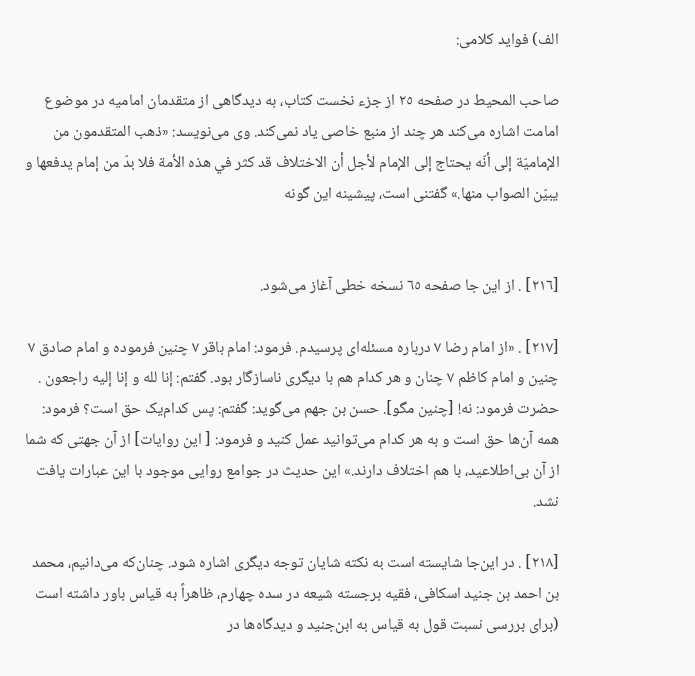الف) فواید کلامی:

صاحب المحیط در صفحه ٢٥ از جزء نخست کتاب، به دیدگاهی از متقدمان امامیه در موضوع امامت اشاره می‌کند هر چند از منبع خاصی یاد نمی‌کند. وی می‌نویسد: «ذهب المتقدمون من الإمامیّة إلی أنّه یحتاج إلی الإمام لأجل أن الاختلاف قد کثر في هذه الأمة فلا بدّ من إمام یدفعها و یبیّن الصواب منها.» گفتنی است، پیشینه این گونه


[٢١٦] . از این جا صفحه ٦٥ نسخه خطی آغاز می‌شود.

[٢١٧] . «از امام رضا ٧ درباره مسئله‌ای پرسیدم. فرمود: امام باقر ٧ چنین فرموده و امام صادق ٧ چنین و امام کاظم ٧ چنان و هر کدام هم با دیگری ناسازگار بود. گفتم: إنا لله و إنا إلیه راجعون . حضرت فرمود: نه‌! [چنین مگو]. حسن بن جهم می‌گوید: گفتم: پس کدام‌یک حق است؟ فرمود: همه آن‌ها حق است و به هر کدام می‌توانید عمل کنید و فرمود: [ این روایات] از آن جهتی که شما از آن بی‌اطلاعید، با هم اختلاف دارند.» این حدیث در جوامع روایی موجود با این عبارات یافت نشد.

[٢١٨] . در این‌جا شایسته است به نکته شایان توجه دیگری اشاره شود. چنان‌که می‌دانیم، محمد بن احمد بن جنید اسکافی، فقیه برجسته شیعه در سده چهارم، ظاهراً به قیاس باور داشته است (برای بررسی نسبت قول به قیاس به ابن‌جنید و دیدگاه‌ها در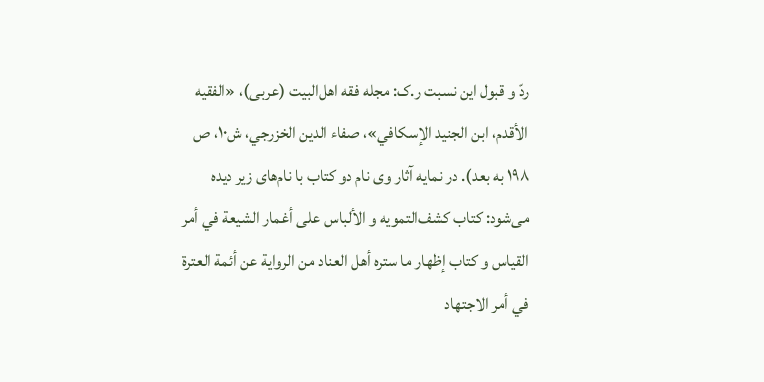ردّ و قبول این نسبت ر.ک: مجله فقه اهل‌البیت (عربی)، «الفقیه الأقدم، ابن الجنید الإسکافي»، صفاء الدین الخزرجي، ش١٠، ص ١٩٨ به بعد). در نمایه آثار وی نام دو کتاب با نام‌های زیر دیده می‌شود: كتاب كشف‌التمويه و الألباس على أغمار الشيعة في أمر القياس و كتاب إظهار ما ستره أهل العناد من الرواية عن أئمة العترة‌ في أمر الاجتهاد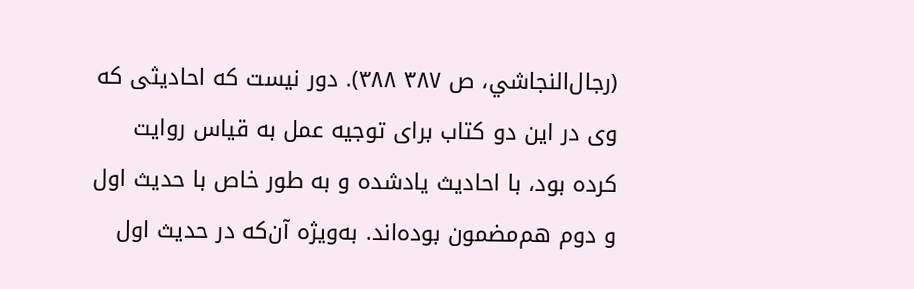(رجال‌النجاشي، ص ٣٨٧ ٣٨٨). دور نیست که احادیثی که وی در این دو کتاب برای توجیه عمل به قیاس روایت کرده بود، با احادیث یادشده و به طور خاص با حدیث اول و دوم هم‌مضمون بوده‌اند. به‌ویژه آن‌که در حدیث اول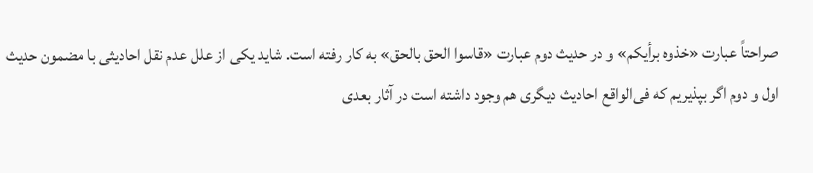صراحتاً عبارت «خذوه برأیکم» و در حدیث دوم عبارت «قاسوا الحق بالحق» به کار رفته است. شاید یکی از علل عدم نقل احادیثی با مضمون حدیث اول و دوم اگر بپذیریم که فی‌الواقع احادیث دیگری هم وجود داشته است در آثار بعدی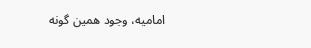امامیه، وجود همین گونه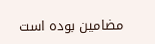مضامین بوده است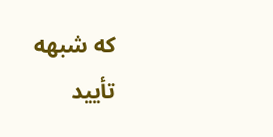که شبهه تأیید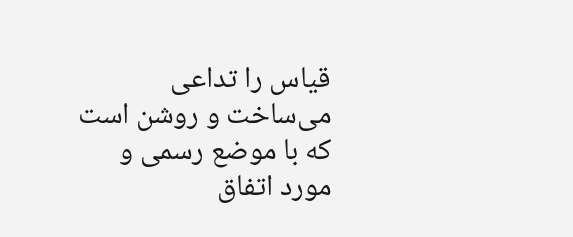قیاس را تداعی می‌ساخت و روشن است که با موضع رسمی و مورد اتفاق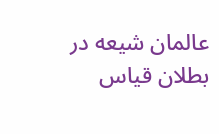عالمان شیعه در بطلان قیاس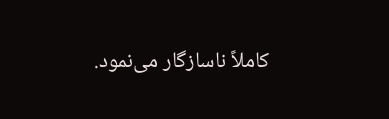کاملاً ناسازگار می‌نمود.